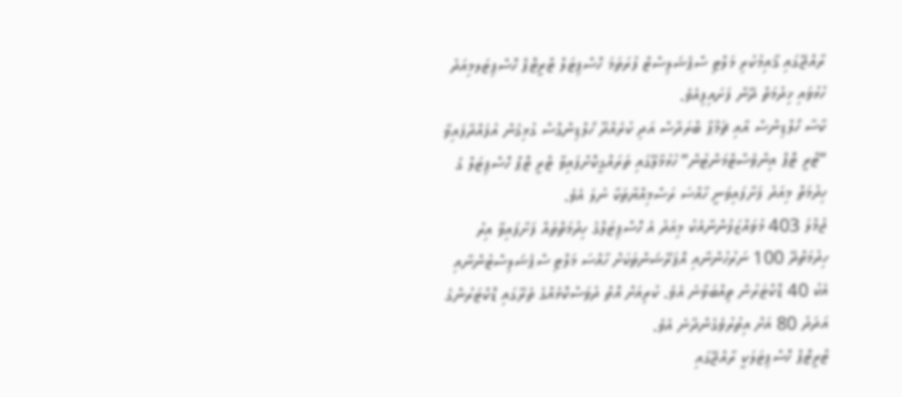ރާއްޖޭގައި ޤާއިމުކުރި މަލްޓި ސްޕެޝަލިސްޓް ފުރަތަމަ ހޮސްޕިޓަލް ޓްރީޓޮޕް ހޮސްޕިޓަލމިއަދު ހުޅުވައި ޚިދުމަތް ދޭން ފަށައިފިއެވެ.
ކާސާ ހޯލްޑިންސް އާއި ޗަމްޕާ ބްރަދާސް އަދި ކުރެއްދޫ ހޯލްޑިންގްސް ގުޅިގެން އުފައްދާފައިވާ “ޓްރީ ޓޮޕް އިންވެސްޓްމަންޓުން” ހުޅުމާލޭގައި ތަރައްގީކޮށްފައިވާ ޓްރީ ޓޮޕް ހޮސްޕިޓަލް ގެ ހިދުމަތް މިއަދު ފަށާފައިވަނީ ހާއްސަ ރަސްމިއްޔާތަކާ ނުލަ އެވެ.
ޖުމްލަ 403 މުވައްޒަފުންނާއެކު މިއަދު އެ ހޮސްޕިޓަލްގެ ހިދުމަތްތައް ފަށާފައިވާ އިރު ހިދުމަތްދޭ 100 ނަރުހުންނާއި އޮޕަރޭޝަންތަކަށް ހާއްސަ މަލްޓި ސްޕެޝަލިސްޓުންނާއި އެކު 40 ޑޮކްޓަރުން ތިއްބަވާނެ އެވެ. ކުރިއަށް އޮތް ދުވަސްކޮޅެއްގެ ތެރޭގައި ޑޮކްޓަރުންގެ އަދަދު 80 އަށް އިތުރުވެގެންދާނެ އެވެ.
ޓްރީޓޮޕް ހޮސްޕިޓަލަކީ ރާއްޖޭގައި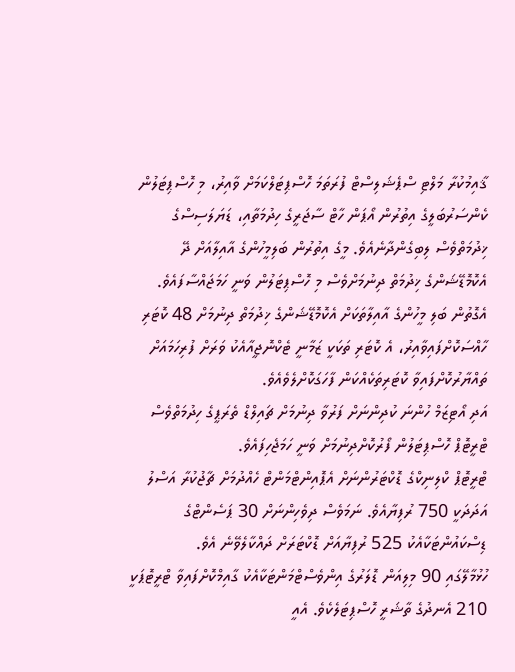ޤާއިމުކުރާ މަލްޓި ސްޕެޝަލިސްޓް ފުރަތަމަ ހޮސްޕިޓަލްކަމަށް ވާއިރު، މި ހޮސްޕިޓަލުން ކެންސަރުބަލީގެ އިތުރުން އޯޕަން ހާޓް ސާޖަރީގެ ހިދުމަތާއި، ޑަޔަލަސިސްގެ ޚިދުމަތްވެސް ލިބިގެންދާނެއެވެ. މީގެ އިތުރުން ބަލިމީހުންގެ އާއިލާއަށް ދޭ އެކޮމޮޑޭޝަންގެ ޚިދުމަތް ދިނުމަށްވެސް މި ހޮސްޕިޓަލުން ވަނީ ހަމަޖައްސާފައެވެ.
އެގޮތުން ބަލި މީހުންގެ އާއިލާތަކަށް އެކޮމޮޑޭޝަންގެ ޚިދުމަތް ދިނުމަށް 48 ކޮޓަރި ހާއްސަކޮށްފައިވާއިރު، އެ ކޮޓަރި ތަކަކީ ޒަމާނީ ޓެކްނޮޖީއާއެކު ވަރަށް ފުރިހަމައަށް ތައްޔާރުކޮށްފައިވާ ކޮޓަރިތަކެއްކަން ފާހަގަކޮށްލެވެއެވެ.
އަދި އޯޓިޒަމް ހުންނަ ކުދިންނަށް ފަރުވާ ދިނުމަށް ޗައިލްޑް ތެރަޕީގެ ހިދުމަތްވެސް ޓްރީޓޮޕް ހޮސްޕިޓަލުން ފޯރުކޮށްދިނުމަށް ވަނީ ހަމަޖެހިފައެވެ.
ޓްރީޓޮޕް ކްލިނިކްގެ ޑޮކްޓަރުންނަށް އެޕޮއިންޓްމަންޓް ހެއްދުމަށް ޗާޖުކުރާ އަސްލު އަދަދަކީ 750 ރުފިޔާއެވެ. ނަމަވެސް ދިވެހިންނަށް 30 ޕަސެންޓްގެ ޑިސްކައުންޓަކާއެކު 525 ރުފިޔާއަށް ޑޮކްޓަރަށް ދައްކާލެވޭނެ އެވެ.
ހުޅުމާލޭގައި 90 މިލިއަން ޑޮލަރުގެ އިންވެސްޓްމަންޓަކާއެކު ގާއިމްކޮށްފައިވާ ޓްރީޓޮޕަކީ 210 އެނދުގެ ތާޝަރީ ހޮސްޕިޓަލެކެވެ. އެއީ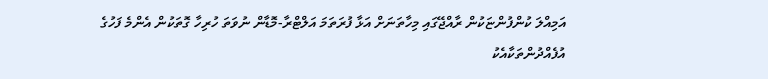އަމިއްލަ ކުންފުންޏަކުން ރާއްޖޭގައި މިހާތަނަށް އަޅާ ފުރަތަމަ އަލްޓްރާ-މޮޑާން ނުވަތަ ހުރިހާ ގޮތަކުން އެންމެ ފަހުގެ އުފެއްދުންތަކާއެކު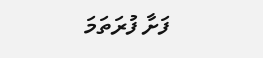ފަށާ ފުރަތަމަ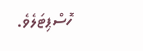ހޮސްޕިޓަލެވެ.